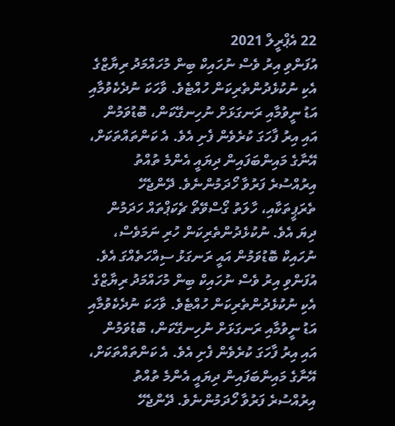22 އެޕްރީލް 2021
އުފަންވި އިރު ވެސް ނުހައިކް ބިން މުހައްމަދު ރިޔާޒްގެ އެކި ނުކުޅެދުންތެރިކަން ހުއްޓެވެ. ވާހަކަ ނުދެކެވުމާއި އަޑު ނީވުމާއި ރަނގަޅަށް ނުހިނގޭކަން، ބޮޑުވަމުން އައި އިރު ފާހަގަ ކުރެވެން ފެށި އެވެ. އެ ކަންތައްތަކަށް، އޭނާގެ މައިންބަފައިން ދިޔައީ އެންމެ ތުއްތު އިރުއްސުރެ ފަރުވާ ހޯދަމުންނެވެ. ދޭންޖެހޭ ތެރަޕީތަކާއި، ހާލަތު ގޯސްވޭތޯ ޗެކަޕްތައް ހަދަމުން ދިޔަ އެވެ. ނުކުޅެދުންތެރިކަން ހުރި ނަމަވެސް، ނުހައިކް ބޮޑުވަމުން އައީ ރަނގަޅު ސިއްހަތެއްގަ އެވެ.
އުފަންވި އިރު ވެސް ނުހައިކް ބިން މުހައްމަދު ރިޔާޒްގެ އެކި ނުކުޅެދުންތެރިކަން ހުއްޓެވެ. ވާހަކަ ނުދެކެވުމާއި އަޑު ނީވުމާއި ރަނގަޅަށް ނުހިނގޭކަން، ބޮޑުވަމުން އައި އިރު ފާހަގަ ކުރެވެން ފެށި އެވެ. އެ ކަންތައްތަކަށް، އޭނާގެ މައިންބަފައިން ދިޔައީ އެންމެ ތުއްތު އިރުއްސުރެ ފަރުވާ ހޯދަމުންނެވެ. ދޭންޖެހޭ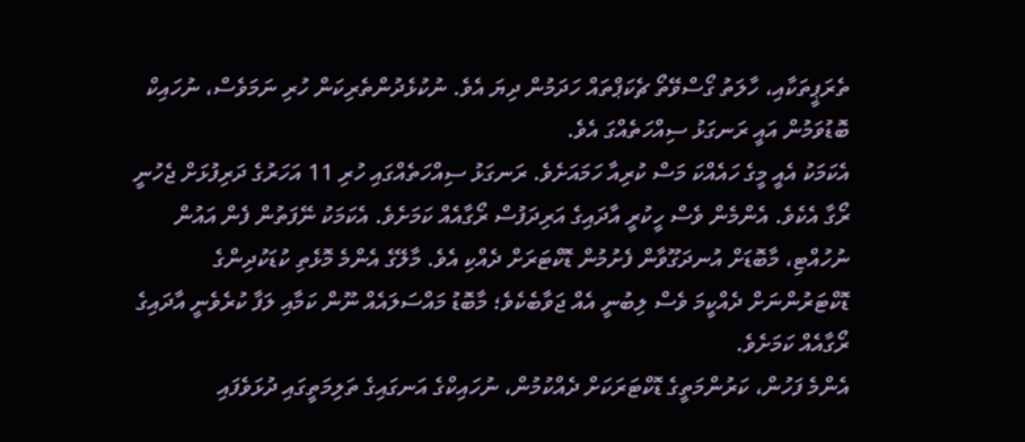ތެރަޕީތަކާއި، ހާލަތު ގޯސްވޭތޯ ޗެކަޕްތައް ހަދަމުން ދިޔަ އެވެ. ނުކުޅެދުންތެރިކަން ހުރި ނަމަވެސް، ނުހައިކް ބޮޑުވަމުން އައީ ރަނގަޅު ސިއްހަތެއްގަ އެވެ.
އެކަމަކު އެއީ މީގެ ހައެއްކަ މަސް ކުރިއާ ހަމައަށެވެ. ރަނގަޅު ސިއްހަތެއްގައި ހުރި 11 އަހަރުގެ ދަރިފުޅަށް ޖެހުނީ ރޯގާ އެކެވެ. އެންމެން ވެސް ހީކުރީ އާދައިގެ އަރިދަފުސް ރޯގާއެއް ކަމަށެވެ. އެކަމަކު ނޭފަތުން ފެން އައުން ނުހުއްޓި، މާބޮޑަށް އުނދަގޫވާން ފެށުމުން ޑޮކްޓަރަށް ދެއްކި އެވެ. މާލޭގެ އެންމެ މޮޅެތި ކުޑަކުދިންގެ ޑޮކްޓަރުންނަށް ދެއްކީމަ ވެސް ލިބުނީ އެއް ޖަވާބެކެވެ؛ މާބޮޑު މައްސަލައެއް ނޫން ކަމާއި ލަފާ ކުރެވެނީ އާދައިގެ ރޯގާއެއް ކަމަށެވެ.
އެންމެ ފަހުން، ކަރުންމަތީގެ ޑޮކްޓަރަކަށް ދެއްކުމުން، ނުހައިކްގެ އަނގައިގެ ތަލިމަތީގައި ދުޅަވެފައި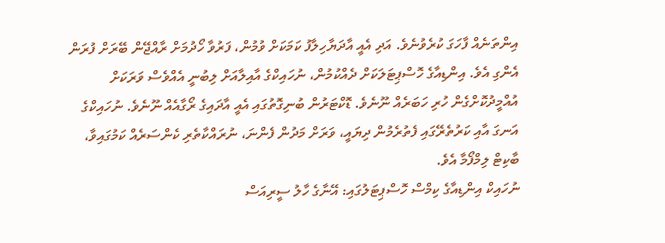އިންތަނެއް ފާހަގަ ކުރެވުނެވެ. އަދި އެއީ އާދަޔާހިލާފު ކަމަކަށް ވުމުން، ފަރުވާ ހޯދުމަށް ރާއްޖޭން ބޭރަށް ފުރަން އެންގި އެވެ. އިންޑިއާގެ ހޮސްޕިޓަލަކަށް ދެއްކުމުން، ނުހައިކްގެ އާއިލާއަށް ލިބުނީ އެއްވެސް ވަރަކަށް އުއްމީދުކޮށްގެން ހުރި ހަބަރެއް ނޫނެވެ. ޑޮކްޓަރުން ބުނިގޮތުގައި އެއީ އާދައިގެ ރޯގާއެއް ނޫނެވެ. ނުހައިކްގެ އަނގަ އާއި ކަރުތެރޭގައި ފެތުރެމުން ދިޔައީ، ވަރަށް މަދުން ފެންނަ، ނުރައްކާތެރި ކެންސަރެއް ކަމުގައިވާ، ބާކިޓް ލިމްފޯމާ އެވެ.
ނުހައިކް އިންޑިއާގެ ކިމްސް ހޮސްޕިޓަލުގައި: އޭނާގެ ހާލު ސީރިއަސް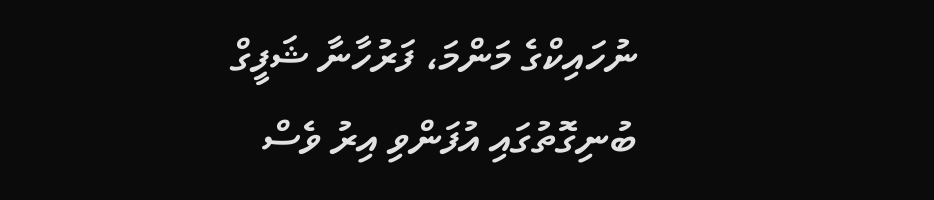ނުހައިކްގެ މަންމަ، ފަރުހާނާ ޝަފީގް ބުނިގޮތުގައި އުފަންވި އިރު ވެސް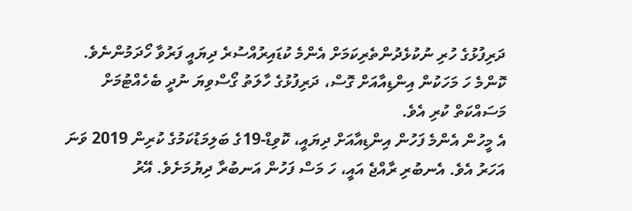ދަރިފުޅުގެ ހުރި ނުކުޅެދުންތެރިކަމަށް އެންމެ ކުޑައިރުއްސުރެ ދިޔައީ ފަރުވާ ހޯދަމުންނެވެ. ކޮންމެ ހަ މަހަކުން އިންޑިއާއަށް ގޮސް، ދަރިފުޅުގެ ހާލަތު ގޯސްވިޔަ ނުދީ ބެހެއްޓުމަށް މަސައްކަތް ކުރި އެވެ.
އެ މީހުން އެންމެ ފަހުން އިންޑިއާއަށް ދިޔައީ، ކޮވިޑް-19ގެ ބަލިމަޑުކަމުގެ ކުރިން 2019 ވަނަ އަހަރު އެވެ. އެނބުރި ރާއްޖެ އައީ، ހަ މަސް ފަހުން އަނބުރާ ދިޔުމަށެވެ. އޭރު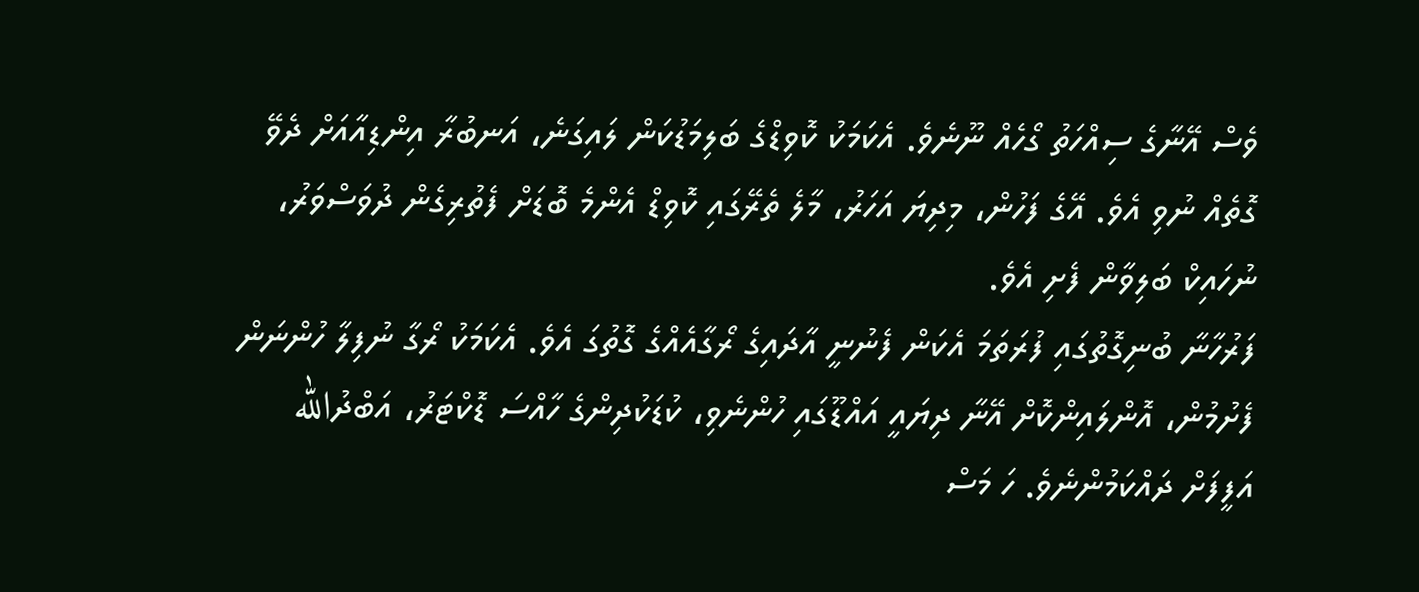ވެސް އޭނާގެ ސިއްހަތު ގޯހެއް ނޫނެވެ. އެކަމަކު ކޮވިޑްގެ ބަލިމަޑުކަން ލައިގަނެ، އަނބުރާ އިންޑިއާއަށް ދެވޭ ގޮތެއް ނުވި އެވެ. އޭގެ ފަހުން، މިދިޔަ އަހަރު، މާލެ ތެރޭގައި ކޮވިޑް އެންމެ ބޮޑަށް ފެތުރިގެން ދުވަސްވަރު، ނުހައިކް ބަލިވާން ފެށި އެވެ.
ފަރުހާނާ ބުނިގޮތުގައި ފުރަތަމަ އެކަން ފެނުނީ އާދައިގެ ރޯގާއެއްގެ ގޮތުގަ އެވެ. އެކަމަކު ރޯގާ ނުފިލާ ހުންނަން ފެށުމުން، އޮންލައިންކޮށް އޭނާ ދިޔައީ އައްޑޫގައި ހުންނެވި، ކުޑަކުދިންގެ ހާއްސަ ޑޮކްޓަރު، އަބްދުالله އަފީފަށް ދައްކަމުންނެވެ. ހަ މަސް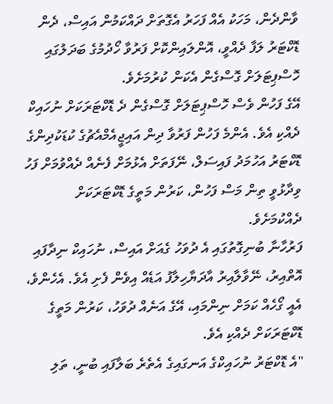ވާންދެން، މަހަކު އެއް ފަހަރު އެގޮތަށް ދައްކަމުން އައިސް، ދެން ޑޮކްޓަރު ލަފާ ދެއްވީ، އޮންލައިންކޮށް ފަރުވާ ހޯދުމުގެ ބަދަލުގައި ހޮސްޕިޓަލަށް ގޮސްގެން އެކަން ކުރުމަށެވެ.
އޭގެ ފަހުން ވެސް ހޮސްޕިޓަލަށް ގޮސްގެން ދެ ޑޮކްޓަރަކަށް ނުހައިކް ދެއްކި އެވެ. އެންމެ ފަހުން ފަރުވާ ދިން އައިޖީއެމްއެޗުގެ ކުޑަކުދިންގެ ޑޮކްޓަރު އަހުމަދު ފައިސަލް، ނޭފަތަށް އެޅުމަށް ފެނެއް ދެއްވުމަށް ފަހު ވިދާޅުވީ ތިން މަސް ފަހުން، ކަރުން މަތީގެ ޑޮކްޓަރަކަށް ދެއްކުމަށެވެ.
ފަރުހާނާ ބުނިގޮތުގައި އެ ދުވަހު ގެއަށް އައިސް، ނުހައިކް ނިދާފައި އޮތްއިރު، ނޭވާލާއިރު އާދަޔާހިލާފު އަޑެއް އިވެން ފެށި އެވެ. އެހެންވެ، އެއީ ގޯހެއް ކަމަށް ނިންމައި، އޭގެ އަނެއް ދުވަހު، ކަރުން މަތީގެ ޑޮކްޓަރަކަށް ދެއްކި އެވެ.
"އެ ޑޮކްޓަރު ނުހައިކްގެ އަނގައިގެ އެތެރެ ބަލާފައި ބުނީ، ތަލި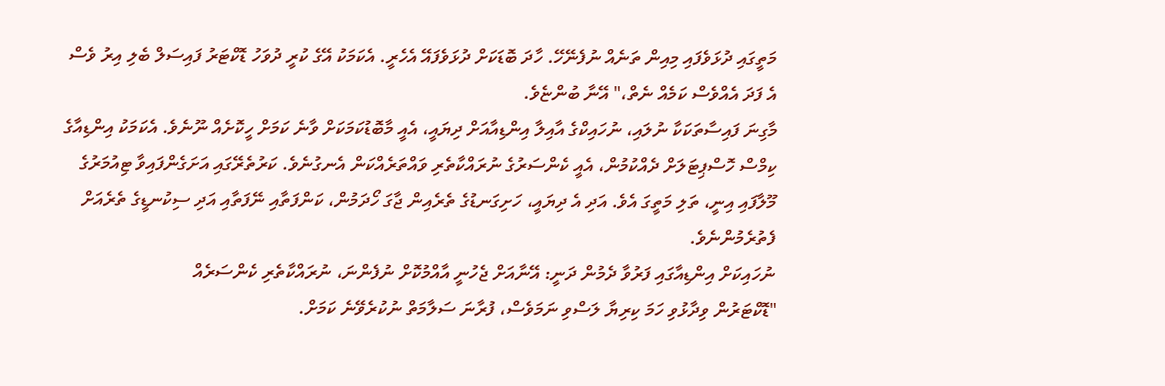މަތީގައި ދުޅަވެފައި މިއިން ތަނެއް ނުފެނޭހޭ. ހާދަ ބޮޑަކަށް ދުޅަވެފައޭ އެހެރީ. އެކަމަކު އޭގެ ކުރީ ދުވަހު ޑޮކްޓަރު ފައިސަލް ބެލި އިރު ވެސް އެ ފަދަ އެއްވެސް ކަމެއް ނެތް،" އޭނާ ބުންޏެވެ.
މާގިނަ ފައިސާތަކަކާ ނުލައި، ނުހައިކްގެ އާއިލާ އިންޑިއާއަށް ދިޔައީ، އެއީ މާބޮޑުކަމަކަށް ވާނެ ކަމަށް ހީކޮށެއް ނޫނެވެ. އެކަމަކު އިންޑިއާގެ ކިމްސް ހޮސްޕިޓަލަށް ދެއްކުމުން، އެއީ ކެންސަރުގެ ނުރައްކާތެރި ވައްތަރެއްކަން އެނގުނެވެ. ކަރުތެރޭގައި އަށަގެންފައިވާ ޓިއުމަރުގެ މޫލާފައި އިނީ، ތަލި މަތީގަ އެވެ. އަދި އެ ދިޔައީ، ހަށިގަނޑުގެ ތެރެއިން ޖާގަ ހޯދަމުން، ކަންފަތާއި ނޭފަތާއި އަދި ސިކުނޑީގެ ތެރެއަށް ފެތުރެމުންނެވެ.
ނުހައިކަށް އިންޑިއާގައި ފަރުވާ ދެމުން ދަނީ: އޭނާއަށް ޖެހުނީ އާއްމުކޮށް ނުފެންނަ، ނުރައްކާތެރި ކެންސަރެއް
"ޑޮކްޓަރުން ވިދާޅުވި ހަމަ ކިރިޔާ ލަސްވި ނަމަވެސް، ފުރާނަ ސަލާމަތް ނުކުރެވޭނެ ކަމަށް.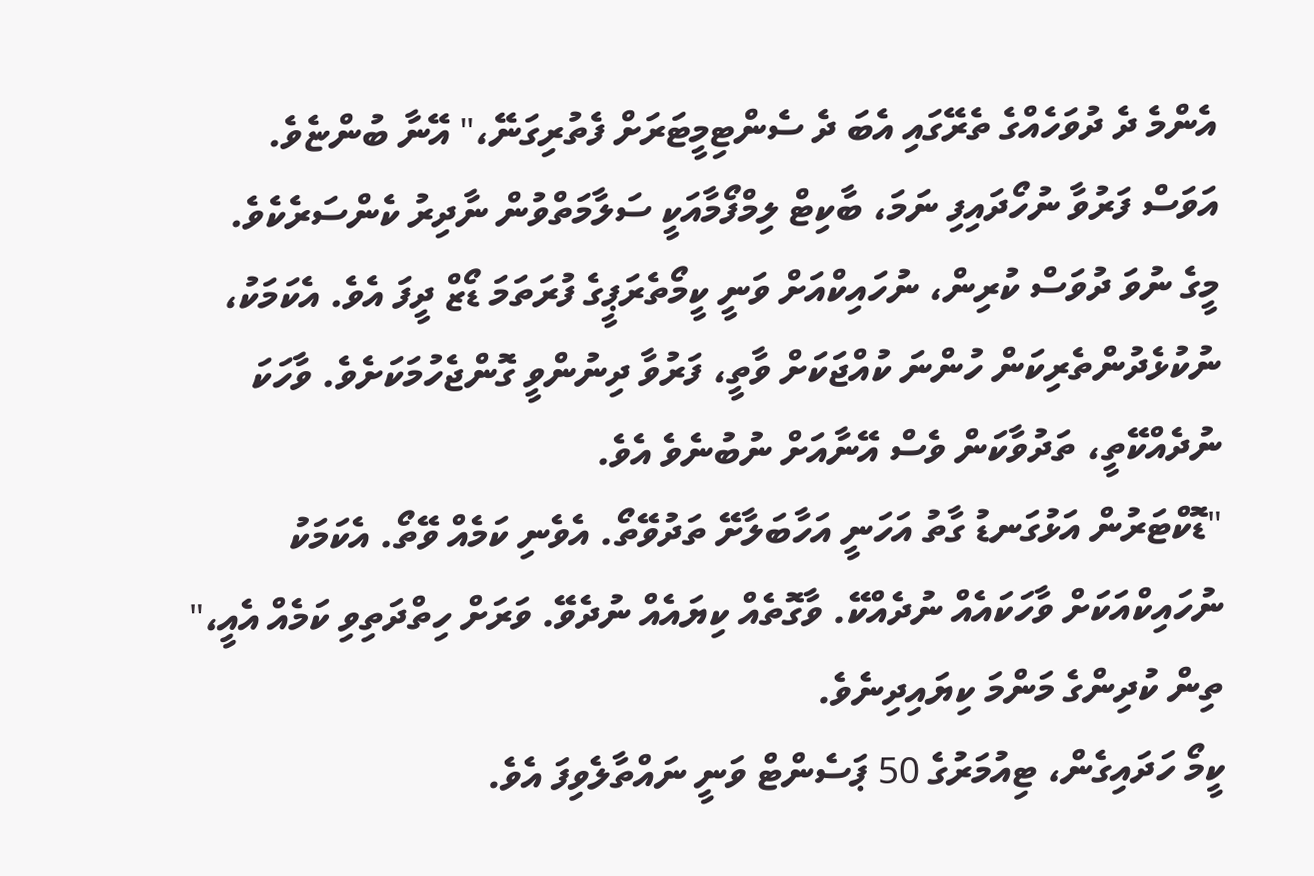އެންމެ ދެ ދުވަހެއްގެ ތެރޭގައި އެބަ ދެ ސެންޓިމީޓަރަށް ފެތުރިގަނޭ،" އޭނާ ބުންޏެވެ.
އަވަސް ފަރުވާ ނުހޯދައިފި ނަމަ، ބާކިޓް ލިމްފޯމާއަކީ ސަލާމަތްވުން ނާދިރު ކެންސަރެކެވެ.
މީގެ ނުވަ ދުވަސް ކުރިން، ނުހައިކްއަށް ވަނީ ކީމޯތެރަޕީގެ ފުރަތަމަ ޑޯޒް ދީފަ އެވެ. އެކަމަކު، ނުކުޅެދުންތެރިކަން ހުންނަ ކުއްޖަކަށް ވާތީ، ފަރުވާ ދިނުންވީ ގޮންޖެހުމަކަށެވެ. ވާހަކަ ނުދެއްކޭތީ، ތަދުވާކަން ވެސް އޭނާއަށް ނުބުނެވެ އެވެ.
"ޑޮކްޓަރުން އަޅުގަނޑު ގާތު އަހަނީ އަހާބަލާށޭ ތަދުވޭތޯ. އެވެނި ކަމެއް ވޭތޯ. އެކަމަކު ނުހައިކްއަކަށް ވާހަކައެއް ނުދެއްކޭ. ވާގޮތެއް ކިޔައެއް ނުދެވޭ. ވަރަށް ހިތްދަތިވި ކަމެއް އެއީ،" ތިން ކުދިންގެ މަންމަ ކިޔައިދިނެވެ.
ކީމޯ ހަދައިގެން، ޓިއުމަރުގެ 50 ޕަސެންޓް ވަނީ ނައްތާލެވިފަ އެވެ.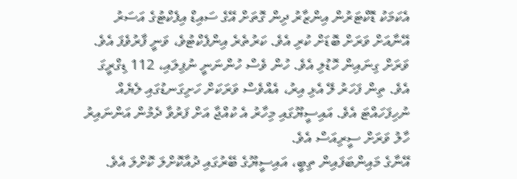އެކަމަކު ޑޮކްޓަރުން އިންޒާރު ދިން ގޮތަށް އޭގެ ސައިޑް އިފެކްޓުގެ އަސަރު އޭނާއަށް ވަރަށް ބޮޑަށް ކުރި އެވެ. ކަރުތެރެ އިންފެކްޓުވެ، ވަނީ ފާރުވެފަ އެވެ. ވަރަށް ގިނައިން ހޮޑުލި އެވެ. ހުން ވެސް ހުންނަނީ ނުފިލައި، 112 ޑިގްރީގަ އެވެ. ތިން ފަހަރު ލޭ އެޅި އިރު، އެއްވެސް ވަރަކަށް ހަށިގަނޑުގައި ލެޔެއް ނުހިފަހައްޓަ އެވެ. އައިސީޔޫގައި މިހާރު އެ ކުއްޖާ އަށް ފަރުވާ ދެމުން އަންނައިރު ހާލު ވަރަށް ސީރިއަސް އެވެ.
އޭނާގެ މައިންބަފައިން ތިބީ، އައިސީޔޫގެ ބޭރުގައި ދުއާކޮށްލަ ކޮށްލަ އެވެ.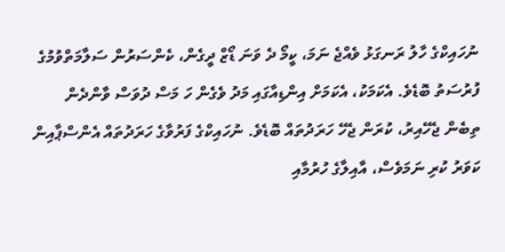ނުހައިކްގެ ހާލު ރަނގަޅު ވެއްޖެ ނަމަ، ކީމޯ ދެ ވަނަ ޑޯޒް ދީގެން، ކެންސަރުން ސަލާމަތްވުމުގެ ފުރުސަތު ބޮޑެވެ. އެކަމަކު، އެކަމަށް އިންޑިއާގައި މަދު ވެގެން ހަ މަސް ދުވަސް ވާންދެން ތިބެން ޖެހޭއިރު، ކުރަން ޖެހޭ ހަރަދުތައް ބޮޑެވެ. ނުހައިކްގެ ފަރުވާގެ ހަރަދުތައް އެންސްޕާއިން ކަވަރު ކުރި ނަމަވެސް، އާއިލާގެ ހުރުމާއި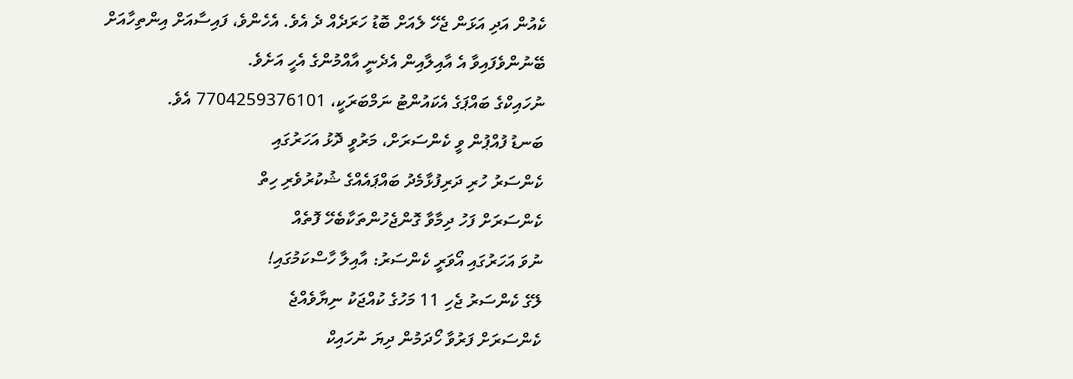ކެއުން އަދި އަޅަން ޖެހޭ ލެއަށް ބޮޑު ހަރަދެއް ދެ އެވެ. އެހެންވެ، ފައިސާއަށް އިންތިހާއަށް ބޭނުންވެފައިވާ އެ އާއިލާއިން އެދެނީ އާއްމުންގެ އެހީ އަށެވެ.
ނުހައިކްގެ ބައްޕަގެ އެކައުންޓު ނަމްބަރަކީ، 7704259376101 އެވެ.
ބަނޑު ފުއްޕުން ވީ ކެންސަރަށް، މަރުވީ ދޮޅު އަހަރުގައި
ކެންސަރު ހުރި ދަރިފުޅާމެދު ބައްޕައެއްގެ ޝުކުރުވެރި ހިތް
ކެންސަރަށް ފަހު ދިމާވާ ގޮންޖެހުންތަކާބެހޭ ފޮތެއް
ނުވަ އަހަރުގައި އޯވަރީ ކެންސަރު: އާއިލާ ހާސްކަމުގައި!
ލޭގެ ކެންސަރު ޖެހި 11 މަހުގެ ކުއްޖަކު ނިޔާވެއްޖެ
ކެންސަރަށް ފަރުވާ ހޯދަމުން ދިޔަ ނުހައިކް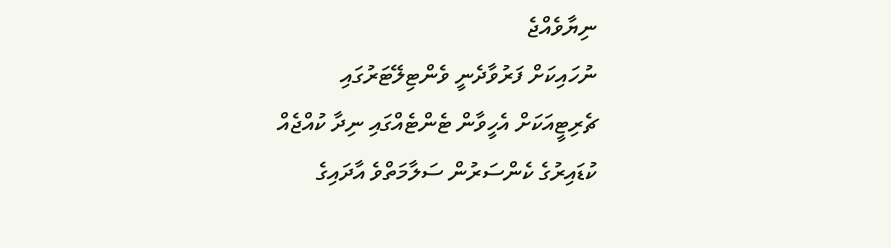ނިޔާވެއްޖެ
ނުހައިކަށް ފަރުވާދެނީ ވެންޓިލޭޓަރުގައި
ޗެރިޓީއަކަށް އެހީވާން ޓެންޓެއްގައި ނިދާ ކުއްޖެއް
ކުޑައިރުގެ ކެންސަރުން ސަލާމަތްވެ އާދައިގެ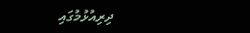ދިރިއުޅުމުގައި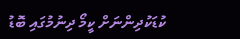ކުޑަކުދިންނަށް ކީމޯ ދިނުމުގައި ބޮޑު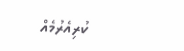ކުރިއެރުމެއް